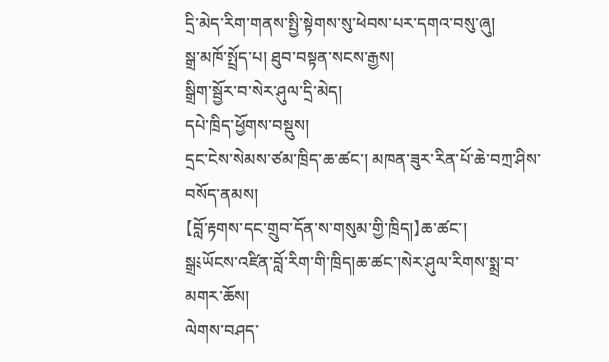དྲི་མེད་རིག་གནས་སྤྱི་སྟེགས་སུ་ཕེབས་པར་དགའ་བསུ་ཞུ།
སྒྲ་མཁོ་སྤྲོད་པ། ཐུབ་བསྟན་སངས་རྒྱས།
སྒྲིག་སྦྱོར་བ་སེར་ཤུལ་དྲི་མེད།
དཔེ་ཁྲིད་ཕྱོགས་བསྡུས།
དྲང་ངེས་སེམས་ཙམ་ཁྲིད་ཆ་ཚང་། མཁན་ཟུར་རིན་པོ་ཆེ་བཀྲ་ཤིས་བསོད་ནམས།
【བློ་རྟགས་དང་གྲུབ་དོན་ས་གསུམ་གྱི་ཁྲིད།】ཆ་ཚང་།
སྒྲ༴ཡོངས་འཛིན་བློ་རིག་གི་ཁྲིད།ཆ་ཚང་།སེར་ཤུལ་རིགས་སྨྲ་བ་མགར་ཆོས།
ལེགས་བཤད་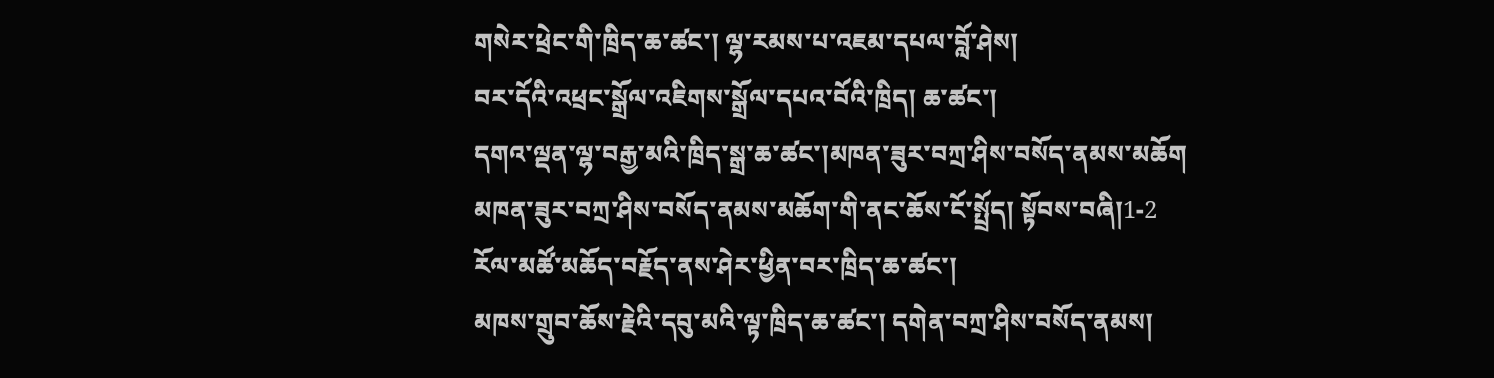གསེར་ཕྲེང་གི་ཁྲིད་ཆ་ཚང་། ལྷ་རམས་པ་འཇམ་དཔལ་བློ་ཤེས།
བར་དོའི་འཕྲང་སྒྲོལ་འཇིགས་སྒྲོལ་དཔའ་བོའི་ཁྲིད། ཆ་ཚང་།
དགའ་ལྡན་ལྷ་བརྒྱ་མའི་ཁྲིད་སྒྲ་ཆ་ཚང་།མཁན་ཟུར་བཀྲ་ཤིས་བསོད་ནམས་མཆོག
མཁན་ཟུར་བཀྲ་ཤིས་བསོད་ནམས་མཆོག་གི་ནང་ཆོས་ངོ་སྤྲོད། སྟོབས་བཞི།1-2
རོལ་མཚོ་མཆོད་བརྗོད་ནས་ཤེར་ཕྱིན་བར་ཁྲིད་ཆ་ཚང་།
མཁས་གྲུབ་ཆོས་རྗེའི་དབུ་མའི་ལྟ་ཁྲིད་ཆ་ཚང་། དགེན་བཀྲ་ཤིས་བསོད་ནམས།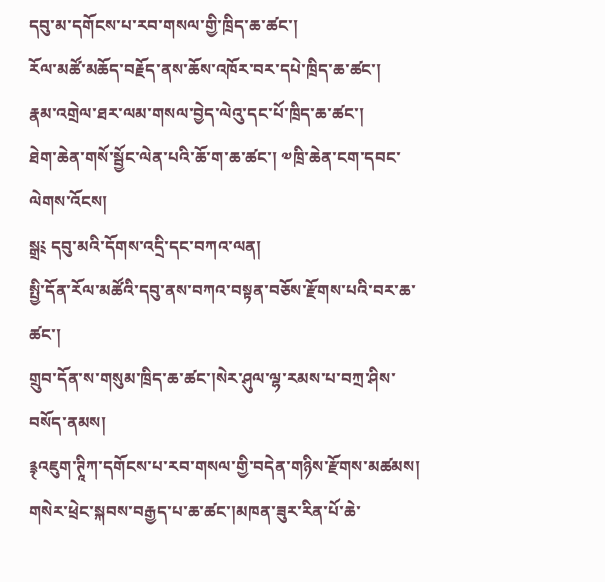དབུ་མ་དགོངས་པ་རབ་གསལ་གྱི་ཁྲིད་ཆ་ཚང་།
རོལ་མཚོ་མཆོད་བརྗོད་ནས་ཆོས་འཁོར་བར་དཔེ་ཁྲིད་ཆ་ཚང་།
རྣམ་འགྲེལ་ཐར་ལམ་གསལ་བྱེད་ལེའུ་དང་པོ་ཁྲིད་ཆ་ཚང་།
ཐེག་ཆེན་གསོ་སྦྱོང་ལེན་པའི་ཆོ་ག་ཆ་ཚང་། ༧ཁྲི་ཆེན་ངག་དབང་ལེགས་འོངས།
སྒྲ༴ དབུ་མའི་དོགས་འདྲི་དང་བཀའ་ལན།
སྤྱི་དོན་རོལ་མཚོའི་དབུ་ནས་བཀའ་བསྟན་བཅོས་རྫོགས་པའི་བར་ཆ་ཚང་།
གྲུབ་དོན་ས་གསུམ་ཁྲིད་ཆ་ཚང་།སེར་ཤུལ་ལྷ་རམས་པ་བཀྲ་ཤིས་བསོད་ནམས།
࿑འཇུག་ཊཱིཀ་དགོངས་པ་རབ་གསལ་གྱི་བདེན་གཉིས་རྫོགས་མཚམས།
གསེར་ཕྲེང་སྐབས་བརྒྱད་པ་ཆ་ཚང་།མཁན་ཟུར་རིན་པོ་ཆེ་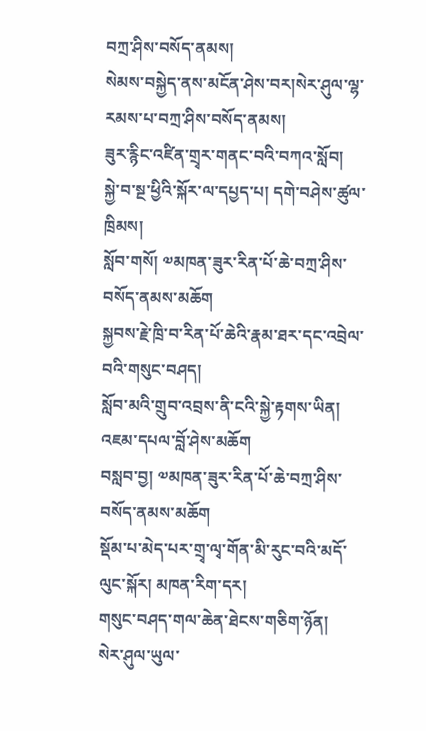བཀྲ་ཤིས་བསོད་ནམས།
སེམས་བསྐྱེད་ནས་མངོན་ཤེས་བར།སེར་ཤུལ་ལྷ་རམས་པ་བཀྲ་ཤིས་བསོད་ནམས།
ཟུར་རྙིང་འཛིན་གྲྭར་གནང་བའི་བཀའ་སློབ།
སྐྱེ་བ་སྔ་ཕྱིའི་སྐོར་ལ་དཔྱད་པ། དགེ་བཤེས་ཚུལ་ཁྲིམས།
སློབ་གསོ། ༧མཁན་ཟུར་རིན་པོ་ཆེ་བཀྲ་ཤིས་བསོད་ནམས་མཆོག
སྐྱབས་རྗེ་ཁྲི་བ་རིན་པོ་ཆེའི་རྣམ་ཐར་དང་འབྲེལ་བའི་གསུང་བཤད།
སློབ་མའི་གྲུབ་འབྲས་ནི་ངའི་སྐྱེ་རྟགས་ཡིན། འཇམ་དཔལ་བློ་ཤེས་མཆོག
བསླབ་བྱ། ༧མཁན་ཟུར་རིན་པོ་ཆེ་བཀྲ་ཤིས་བསོད་ནམས་མཆོག
སྡོམ་པ་མེད་པར་གྲྭ་ལྭ་གོན་མི་རུང་བའི་མདོ་ལུང་སྐོར། མཁན་རིག་དར།
གསུང་བཤད་གལ་ཆེན་ཐེངས་གཅིག་ཉོན།
སེར་ཤུལ་ཡུལ་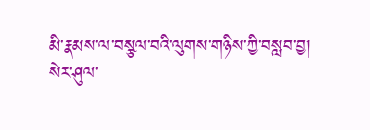མི་རྣམས་ལ་བསྩལ་བའི་ལུགས་གཉིས་ཀྱི་བསླབ་བྱ།
སེར་ཤུལ་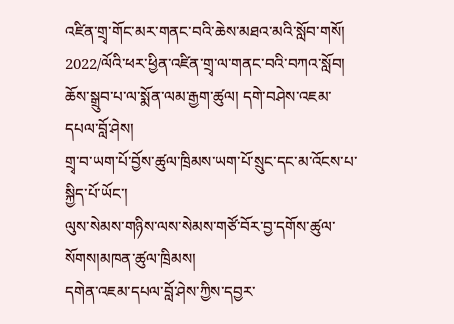འཛིན་གྲྭ་གོང་མར་གནང་བའི་ཆེས་མཐའ་མའི་སློབ་གསོ།
2022/ལོའི་ཕར་ཕྱིན་འཛིན་གྲྭ་ལ་གནང་བའི་བཀའ་སློབ།
ཆོས་སྒྲུབ་པ་ལ་སྨོན་ལམ་རྒྱག་ཚུལ། དགེ་བཤེས་འཇམ་དཔལ་བློ་ཤེས།
གྲྭ་བ་ཡག་པོ་བྱོས་ཚུལ་ཁྲིམས་ཡག་པོ་སྲུང་དང་མ་འོངས་པ་སྐྱིད་པོ་ཡོང་།
ལུས་སེམས་གཉིས་ལས་སེམས་གཙོ་བོར་བྱ་དགོས་ཚུལ་སོགས།མཁན་ཚུལ་ཁྲིམས།
དགེན་འཇམ་དཔལ་བློ་ཤེས་ཀྱིས་དབྱར་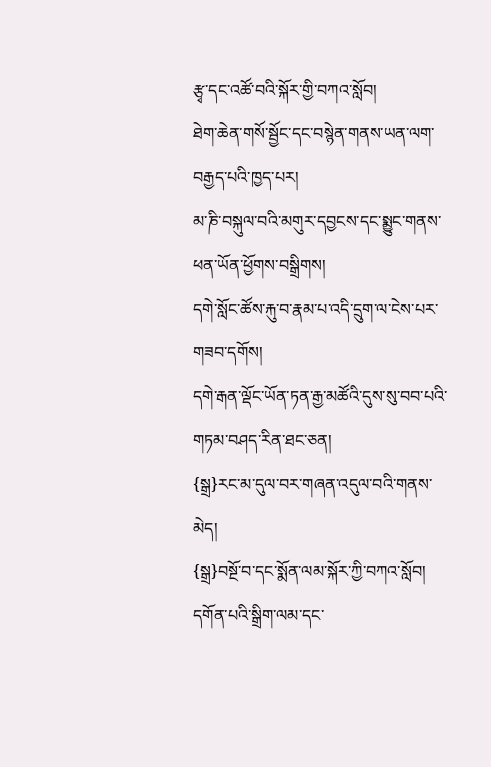རྩྭ་དང་འཚོ་བའི་སྐོར་གྱི་བཀའ་སློབ།
ཐེག་ཆེན་གསོ་སྦྱོང་དང་བསྙེན་གནས་ཡན་ལག་བརྒྱད་པའི་ཁྱད་པར།
མ་ཎི་བསྐུལ་བའི་མགུར་དབྱངས་དང་སྨྱུང་གནས་ཕན་ཡོན་ཕྱོགས་བསྒྲིགས།
དགེ་སློང་ཚོས་རྐུ་བ་རྣམ་པ་འདི་དྲུག་ལ་ངེས་པར་གཟབ་དགོས།
དགེ་རྒན་ལྡོང་ཡོན་ཏན་རྒྱ་མཚོའི་དུས་སུ་བབ་པའི་གཏམ་བཤད་རིན་ཐང་ཅན།
{སྒྲ}རང་མ་དུལ་བར་གཞན་འདུལ་བའི་གནས་མེད།
{སྒྲ}བསྔོ་བ་དང་སྨོན་ལམ་སྐོར་ཀྱི་བཀའ་སློབ།
དགོན་པའི་སྒྲིག་ལམ་དང་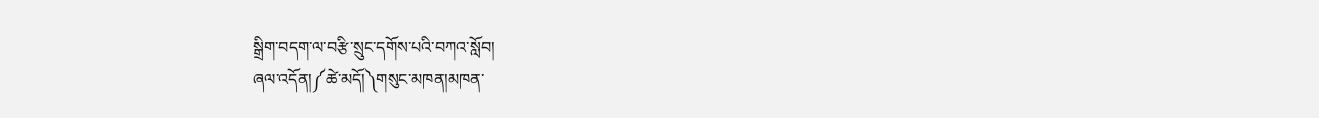སྒྲིག་བདག་ལ་བརྩི་སྲུང་དགོས་པའི་བཀའ་སློབ།
ཞལ་འདོན།༼ཚེ་མདོ།༽གསུང་མཁན།མཁན་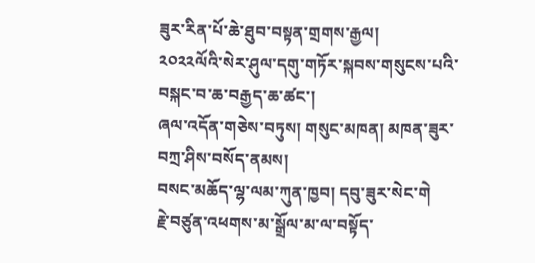ཟུར་རིན་པོ་ཆེ་ཐུབ་བསྟན་གྲགས་རྒྱལ།
༢༠༢༢ལོའི་སེར་ཤུལ་དགུ་གཏོར་སྐབས་གསུངས་པའི་བསྐང་བ་ཆ་བརྒྱད་ཆ་ཚང་།
ཞལ་འདོན་གཅེས་བཏུས། གསུང་མཁན། མཁན་ཟུར་བཀྲ་ཤིས་བསོད་ནམས།
བསང་མཆོད་ལྷ་ལམ་ཀུན་ཁྱབ། དབུ་ཟུར་སེང་གེ
རྗེ་བཙུན་འཕགས་མ་སྒྲོལ་མ་ལ་བསྟོད་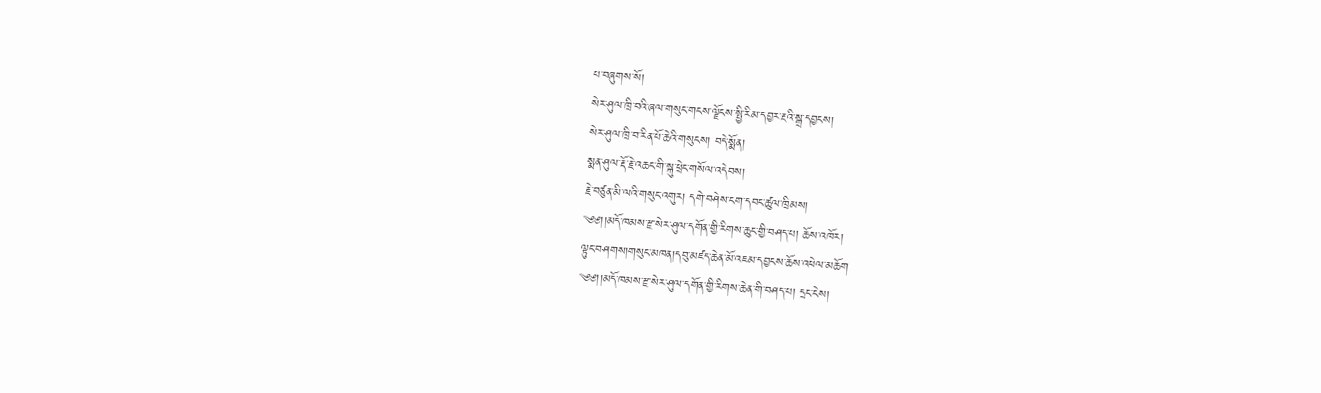པ་བཞུགས་སོ།
སེར་ཤུལ་ཁྲི་བའི་ཞལ་གསུང་གངས་ལྗོངས་སྤྱི་རིམ་དབྱར་རྔའི་སྒྲ་དབྱངས།
སེར་ཤུལ་ཁྲི་བ་རིན་པོ་ཆེའི་གསུངས། བདེ་སྨོན།
སྨན་ཤུལ་རྡོ་རྗེ་འཆང་གི་སྐུ་ཕྲེང་གསོལ་འདེབས།
རྗེ་བཙུན་མི་ལའི་གསུང་འགུར། དགེ་བཤེས་ངག་དབང་ཚུལ་ཁྲིམས།
༄༅།།མདོ་ཁམས་རྫ་སེར་ཤུལ་དགོན་གྱི་རིགས་ཆུང་གྱི་བཤད་པ། ཆོས་འཁོར།
ལྟུང་བཤགས།གསུང་མཁན།དབུ་མཛད་ཆེན་མོ་འཇམ་དབྱངས་ཆོས་འཕེལ་མཆོག
༄༅།།མདོ་ཁམས་རྫ་སེར་ཤུལ་དགོན་གྱི་རིགས་ཆེན་གི་བཤད་པ། དྲང་ངེས།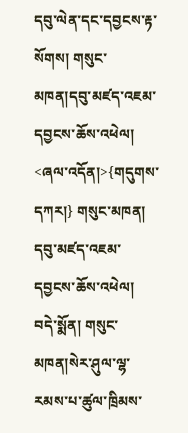དབུ་ལེན་དང་དབྱངས་རྟ་སོགས། གསུང་མཁན།དབུ་མཛད་འཇམ་དབྱངས་ཆོས་འཕེལ།
<ཞལ་འདོན།>{གདུགས་དཀར།} གསུང་མཁན། དབུ་མཛད་འཇམ་དབྱངས་ཆོས་འཕེལ།
བདེ་སྨོན། གསུང་མཁན།སེར་ཤུལ་ལྷ་རམས་པ་ཚུལ་ཁྲིམས་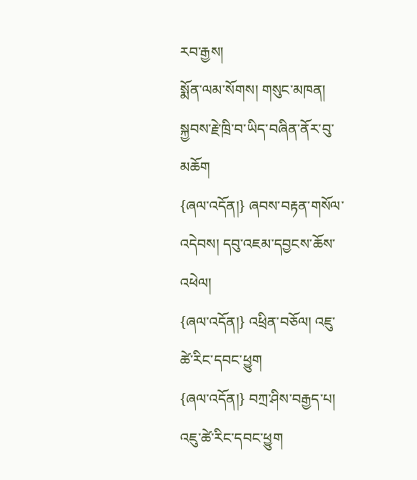རབ་རྒྱས།
སྨོན་ལམ་སོགས། གསུང་མཁན། སྐྱབས་རྗེ་ཁྲི་བ་ཡིད་བཞིན་ནོར་བུ་མཆོག
{ཞལ་འདོན།} ཞབས་བརྟན་གསོལ་འདེབས། དབུ་འཇམ་དབྱངས་ཆོས་འཕེལ།
{ཞལ་འདོན།} འཕྲིན་བཅོལ། འཇུ་ཚེ་རིང་དབང་ཕྱུག
{ཞལ་འདོན།} བཀྲ་ཤིས་བརྒྱད་པ། འཇུ་ཚེ་རིང་དབང་ཕྱུག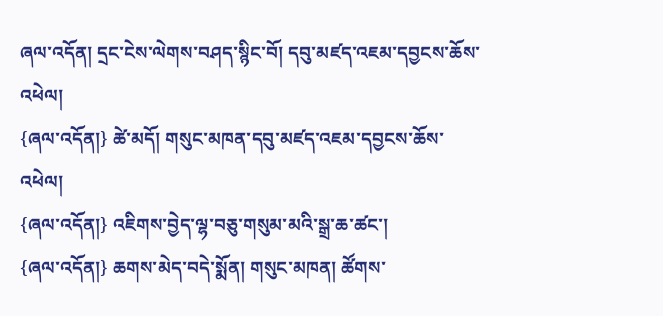ཞལ་འདོན། དྲང་ངེས་ལེགས་བཤད་སྙིང་བོ། དབུ་མཛད་འཇམ་དབྱངས་ཆོས་འཕེལ།
{ཞལ་འདོན།} ཚེ་མདོ། གསུང་མཁན་དབུ་མཛད་འཇམ་དབྱངས་ཆོས་འཕེལ།
{ཞལ་འདོན།} འཇིགས་བྱེད་ལྷ་བཅུ་གསུམ་མའི་སྒྲ་ཆ་ཚང་།
{ཞལ་འདོན།} ཆགས་མེད་བདེ་སྨོན། གསུང་མཁན། ཚོགས་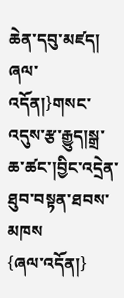ཆེན་དབུ་མཛད།
ཞལ་འདོན།}གསང་འདུས་རྩ་རྒྱུད།སྒྲ་ཆ་ཚང་།བྱིང་འདྲེན་ཐུབ་བསྟན་ཐབས་མཁས
{ཞལ་འདོན།}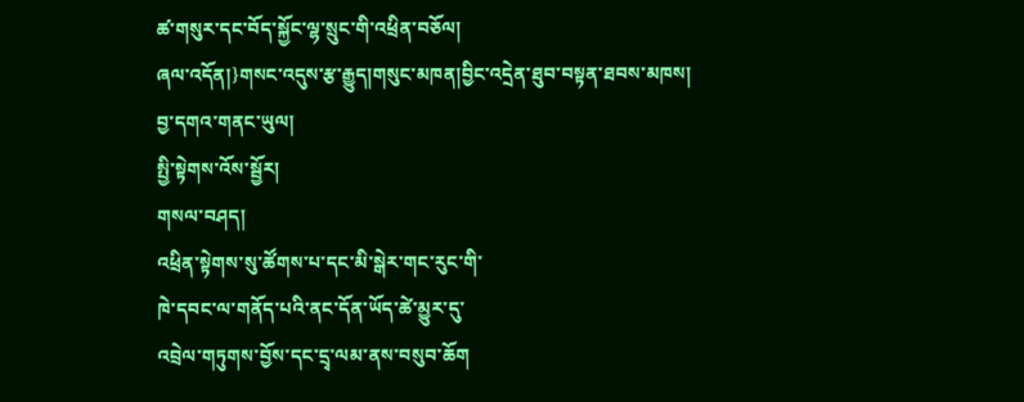ཚ་གསུར་དང་བོད་སྐྱོང་ལྷ་སྲུང་གི་འཕྲིན་བཅོལ།
ཞལ་འདོན།}གསང་འདུས་རྩ་རྒྱུད།གསུང་མཁན།བྱིང་འདྲེན་ཐུབ་བསྟན་ཐབས་མཁས།
བྱ་དགའ་གནང་ཡུལ།
སྤྱི་སྟེགས་འོས་སྦྱོར།
གསལ་བཤད།
འཕྲིན་སྟེགས་སུ་ཚོགས་པ་དང་མི་སྒེར་གང་རུང་གི་
ཁེ་དབང་ལ་གནོད་པའི་ནང་དོན་ཡོད་ཚེ་མྱུར་དུ་
འབྲེལ་གཏུགས་བྱོས་དང་དྲྭ་ལམ་ནས་བསུབ་ཆོག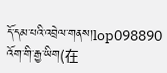དོ་དམ་པའི་འབྲེལ་གནས།lop098890
འོག་གི་རྒྱ་ཡིག(在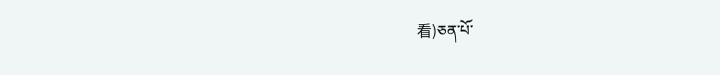看)ཅན་པོ་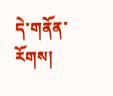དེ་གནོན་རོགས།